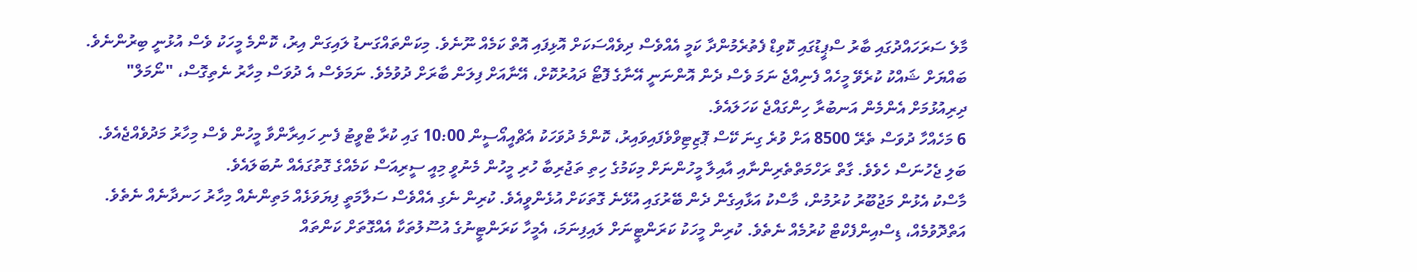މާލެ ސަރަހައްދުގައި ބާރު ސްޕީޑުގައި ކޮވިޑް ފެތުރެމުންދާ ކަމީ އެއްވެސް ދިވެއްސަކަށް އޮޅިފައި އޮތް ކަމެއް ނޫނެވެ. މިކަންތައްގަނޑު ލައިގަން އިރު، ކޮންމެ މީހަކު ވެސް އުޅުނީ ބިރުންނެވެ. ބައްޔަށް ޝައްކު ކުރެވޭ މީހެއް ފެނިއްޖެ ނަމަ ވެސް ދެން އޮންނަނީ އޭނާގެ ފޮޓޯ ދައުރުކޮށް، އޭނާއަށް ފިލަން ބާރަށް ދުވުމެވެ. ނަމަވެސް އެ ދުވަސް މިހާރު ނެތިގޮސް، "ނޯމަލް" ދިރިއުޅުމަށް އެންމެން އަނބުރާ ހިންގައްޖެ ކަހަލައެވެ.
6 މަހެއްހާ ދުވަސް ތެރޭ 8500 އަށް ވުރެ ގިނަ ކޭސް ޕޮޒިޓިވްވެފައިވައިރު، ކޮންމެ ދުވަހަކު އެޗްއީއޯސީން 10:00 ގައި ކުރާ ޓްވީޓު ފެނި ހައިރާންވާ މީހުން ވެސް މިހާރު މަދުވެއްޖެއެވެ. ބަލި ޖެހުނަސް ހެވެވެ. ގާތް ރަހްމަތްތެރިންނާއި އާއިލާ މީހުންނަށް މިކަމުގެ ހިތި ތަޖުރިބާ ހުރި މީހުން މެނުވީ މިއީ ސީރިއަސް ކަމެއްގެ ގޮތުގައެއް ނުބަލައެވެ.
މާސްކު އެޅުން މަޖުބޫރު ކުރުމުން، މާސްކު އަޅާއިގެން ދެން ބޭރުގައި އުޅޭނެ ގޮތަކަށް އުޅެންވީއެވެ. ކުރިން ނެގި އެއްވެސް ސަލާމަތީ ފިޔަވަޅެއް މަތިންނެއް މިހާރު ހަނދާނެއް ނެތެވެ. އަތްދޮވުމެއް، ޑިސްއިންފެކްޓް ކުރުމެއް ނެތެވެ. ކުރިން މީހަކު ކަރަންޓީނަށް ލައިފިނަމަ، އެމީހާ ކަރަންޓީނުގެ އުސޫލުތަކާ އެއްގޮތަށް ކަންތައް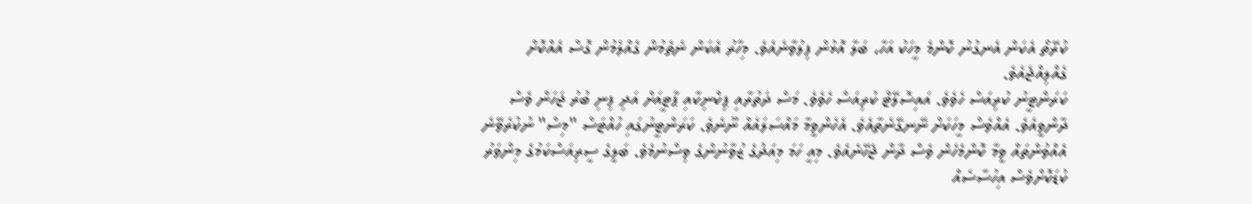ކުރޭތޯ އެކަން އެނގުނު ކޮންމެ މީހަކު އަހާ، ބަލާ އޮޅުން ފިލުވާނެއެވެ. މިހާރު އެކަން ނެތެމުން ގެއްލެމުން ގޮސް އެއްކޮށް ގެއްލިއްޖެއެވެ.
ކަރަންޓީނު ކުރިއަސް ހެވެވެ. އައިސޮލޭޓް ކުރިއަސް ހެވެވެ. މަސް ދަތުރާއި ޕިކްނިކާއި ޕާޓީއަށް އަދި ފިނި ބުރު ޖަހަން ވެސް ދާންވީއެވެ. އެއްވެސް މީހަކަށް ނޭނގޭނެތާއެވެ. އެހެންވީމާ މައްސަލައެއް ނޫނެވެ. ކަރަންޓީނުގައި ހުއްޓަސް "މިސް" ނުކުރެވޭނެ އެއްވުންތައް ވީމާ ކޮންމެހެން ވެސް ދާން ޖެހޭނެއެވެ. މިއީ ހަމަ މިއަދުގެ ޒުވާނުންގެ ވިސްނުމެވެ. ބަލީގެ ސީރިއަސްކަމުގެ މިންވަރު ކުޑަކޮށްވެސް އިހުސާސެއް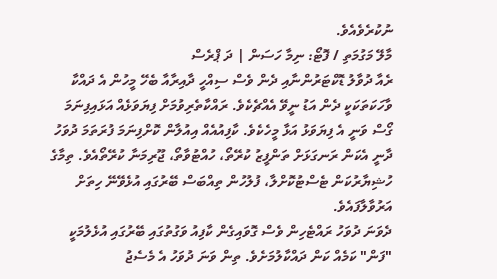ނުކުރެވެއެވެ.
މާލޭ މަގުމަތި / ފޮޓޯ: ނިމާ ހަސަން | ދަ ޕްރެސް
ރެއާ ދުވާލު ޑޮކްޓަރުންނާއި ދެން ވެސް ސިއްހީ ދާއިރާއާ ބެހޭ މީހުން އެ ދައްކާ ވާހަކަތަކަކީ ދެން އަޑު ނީވޭ އެއްޗެކެވެ. ރައްކާތެރިވުމަށް ފިޔަވަޅެއް އަޅައިފިނަމަ ގޯސް ވަނީ އެ ފިޔަވަޅު އަޅާ މީހެކެވެ. ކާފިއުއެއް އިއުލާން ކޮށްފިނަމަ ފުރަތަމަ ދުވަހު ދާނީ އެކަން ރަނގަޅަށް ތަންފީޒު ކުރޭތޯ، ހުއްޓުވާތޯ، ޖޫރިމަނާ ކުރޭތޯއެވެ. ތިމާގެ ހުޝިޔާރުކަން ޓެސްޓުކޮށްލާ، ފުލުހުން ތިއްބަސް ބޭރުގައި އުޅެވޭނޭ ހިތަށް އަރުވާލާފައެވެ.
ދެވަނަ ދުވަހު ރައްޓެހިން ވެސް ގޮވައިގެން ކާފިއު ވަގުތުގައި ބޭރުގައި އުޅެލުމަކީ "ފަން" ކަމެއް ކަން ދައްކާލުމަށެވެ. ތިން ވަނަ ދުވަހު އެ މެސެޖު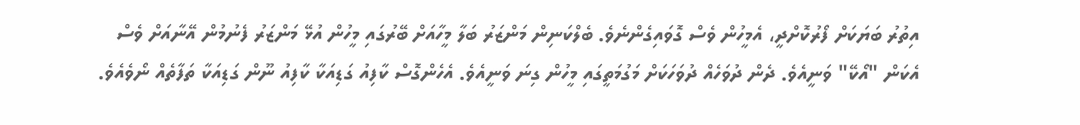އިތުރު ބަޔަކަށް ފޯރުކޮށްދީ، އެމީހުން ވެސް ގޮވައިގެންނެވެ. ބެލްކަނިން މަންޒަރު ބަލާ މީހާއަށް ބޭރުގައި މީހުން އުޅޭ މަންޒަރު ފެނުމުން އޭނާއަށް ވެސް އެކަން "އޯކޭ" ވަނީއެވެ. ދެން ދުވަހެއް ދުވަހަކަށް މަގުމަތީގައި މީހުން ގިނަ ވަނީއެވެ. އެހެންގޮސް ކާފިއު ގަޑިއަކާ ކާފިއު ނޫން ގަޑިއަކާ ތަފާތެއް ނޯވެއެވެ.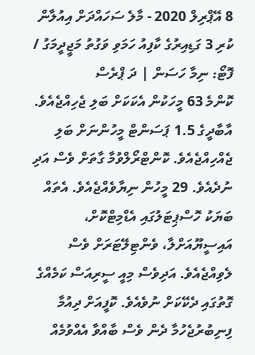8 އޭޕްރިލް 2020 - މާލެ ސަހައްދަށް އިއުލާން ކުރި 3 ގަޑިއިރުގެ ކާފިއު ހަމަވި ވަގުތު މަޖީދީމަގު / ފޮޓޯ: ނިމާ ހަސަން | ދަ ޕްރެސް
ކޮންމެ 63 މީހަކުން އެކަކަށް ބަލި ޖެހިއްޖެއެވެ. އާބާދީގެ 1.5 ޕަސަންޓް މީހުންނަށް ބަލި ޖެއްހިއްޖެއެވެ. ކޮންޓްރޯލްވުމާ ގާތަށް ވެސް އަދި ނުދެއެވެ. 29 މީހުން ނިޔާވެއްޖެއެވެ. އެތައް ބަޔަކު ހޮސްޕިޓަލުގައި އެޑްމިޓްކޮށް، އައިސީޔޫއަށްލާ، ވެންޓިލޭޓަރަށް ވެސް ލެވިއްޖެއެވެ. އަދިވެސް މިއީ ސީރިއަސް ކަމެއްގެ ގޮތުގައި ދެކޭކަށް ނުވެއެވެ. ކޮފީއަށް ދިއުމާ ފިނިބުރުޖެހުމާ ދެން ވެސް ބާއްވާ އެއްވުމެއް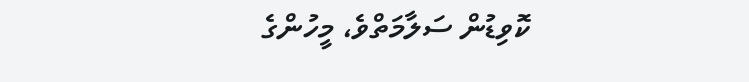ކޮވިޑުން ސަލާމަތްވެ، މީހުންގެ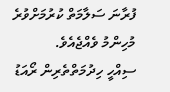ފުރާނަ ސަލާމަތް ކުރުމަށްވުރެ މުހިންމު ވެއްޖެއެވެ.
ސިއްހީ ހިދުމަތްތެރިން ރޯއަޑު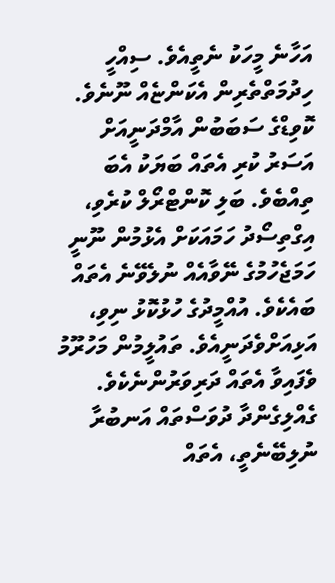އަހާނެ މީހަކު ނެތީއެވެ. ސިއްހީ ހިދުމަތްތެރިން އެކަންޏެއް ނޫނެވެ. ކޮވިޑްގެ ސަބަބުން އާމްދަނީއަށް އަސަރު ކުރި އެތައް ބަޔަކު އެބަ ތިއްބެވެ. ބަލި ކޮންޓްރޯލް ކުރެވި، އިގްތިސޯދު ހަމައަކަށް އެޅުމުން ނޫނީ ހަމަޖެހުމުގެ ނޭވާއެއް ނުލެވޭނެ އެތައް ބައެކެވެ. އުއްމީދުގެ ހުޅުކޮޅު ނިވި، އަޅިއަށްވެދަނީއެވެ. ތައުލީމުން މަހުރޫމު ވެފައިވާ އެތައް ދަރިވަރުންނެކެވެ. ގެއްލިގެންދާ ދުވަސްތައް އަނބުރާ ނުލިބޭނެތީ، އެތައް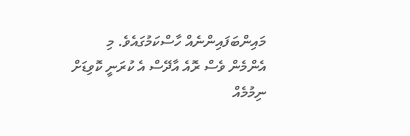މައިންބަފައިންނެއް ހާސްކަމުގައެވެ. މި އެންމެން ވެސް ރޮއެ އާދޭސް އެ ކުރަނީ ކޮވިޑަށް ނިމުމެއް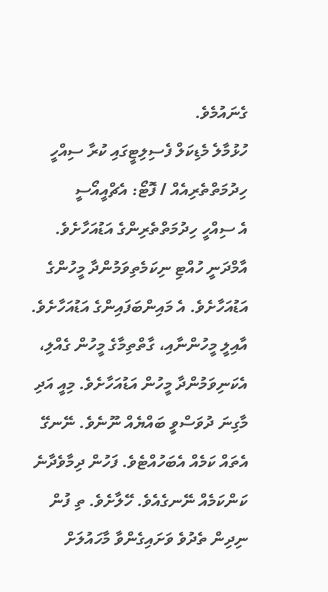ގެނައުމެވެ.
ހުޅުމާލެ މެޑިކަލް ފެސިލިޓީގައި ކުރާ ސިއްހީ ހިދުމަތްތެރިއެއް / ފޮޓޯ: އެޗްއީއޯސީ
އެ ސިއްހީ ހިދުމަތްތެރިންގެ އަޑުއަހާށެވެ. އާމްދަނީ ހުއްޓި ނިކަމެތިވަމުންދާ މީހުންގެ އަޑުއަހާށެވެ. އެ މައިންބަފައިންގެ އަޑުއަހާށެވެ. އާއިލީ މީހުންނާއި، ގާތްތިމާގެ މީހުން ގެއްލި، އެކަނިވަމުންދާ މީހުން އަޑުއަހާށެވެ. މިއީ އަދި މާގިނަ ދުވަސްވީ ބައްޔެއް ނޫނެވެ. ނޭނގޭ އެތައް ކަމެއް އެބަހުއްޓެވެ. ފަހުން ދިމާވެދާނެ ކަންކަމެއް ނޭނގެއެވެ. ހޭލާށެވެ. ތި ފުން ނިދިން ތެދުވެ ވަށައިގެންވާ މާހައުލަށް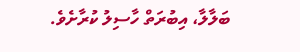ބަލާލާ، އިބުރަތް ހާސިލު ކުރާށެވެ.